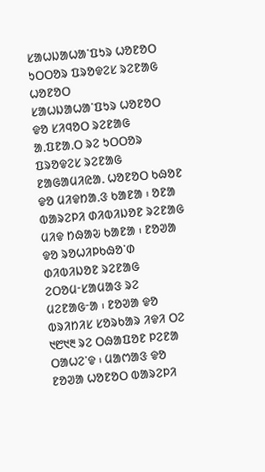ᱥᱟᱦᱡᱟᱦᱟᱸᱯᱩᱨ ᱦᱚᱱᱚᱛ
ᱩᱛᱛᱚᱨ ᱯᱨᱚᱫᱮᱥ ᱨᱮᱱᱟᱜ ᱦᱚᱱᱚᱛ
ᱥᱟᱦᱡᱟᱦᱟᱸᱯᱩᱨ ᱦᱚᱱᱚᱛ ᱫᱚ ᱥᱤᱧᱚᱛ ᱨᱮᱱᱟᱜ ᱟᱹᱯᱱᱟᱹᱛ ᱨᱮ ᱩᱛᱛᱚᱨ ᱯᱨᱚᱫᱮᱥ ᱨᱮᱱᱟᱜ ᱱᱟᱜᱟᱢᱤᱭᱟᱹ ᱦᱚᱱᱚᱛ ᱠᱷᱚᱱ ᱫᱚ ᱢᱤᱫᱴᱟᱹᱝ ᱠᱟᱱᱟ ᱾ ᱚᱱᱟ ᱵᱟᱨᱮᱞᱤ ᱰᱤᱵᱤᱡᱚᱱ ᱨᱮᱱᱟᱜ ᱢᱤᱫ ᱴᱷᱟᱶ ᱠᱟᱱᱟ ᱾ ᱱᱚᱣᱟ ᱫᱚ ᱨᱚᱦᱤᱞᱠᱷᱚᱸᱰ ᱰᱤᱵᱤᱡᱚᱱ ᱨᱮᱱᱟᱜ ᱮᱛᱚᱢᱼᱥᱟᱢᱟᱝ ᱨᱮ ᱢᱮᱱᱟᱜᱼᱟ ᱾ ᱱᱚᱣᱟ ᱫᱚ ᱵᱨᱤᱴᱤᱥ ᱥᱚᱨᱠᱟᱨ ᱤᱫᱤ ᱛᱮ ᱑᱘᱑᱓ ᱨᱮ ᱛᱷᱟᱯᱚᱱ ᱞᱮᱱᱟ ᱛᱟᱦᱮᱸᱫ ᱾ ᱢᱟᱬᱟᱝ ᱫᱚ ᱱᱚᱣᱟ ᱦᱚᱱᱚᱛ ᱵᱟᱨᱮᱞᱤ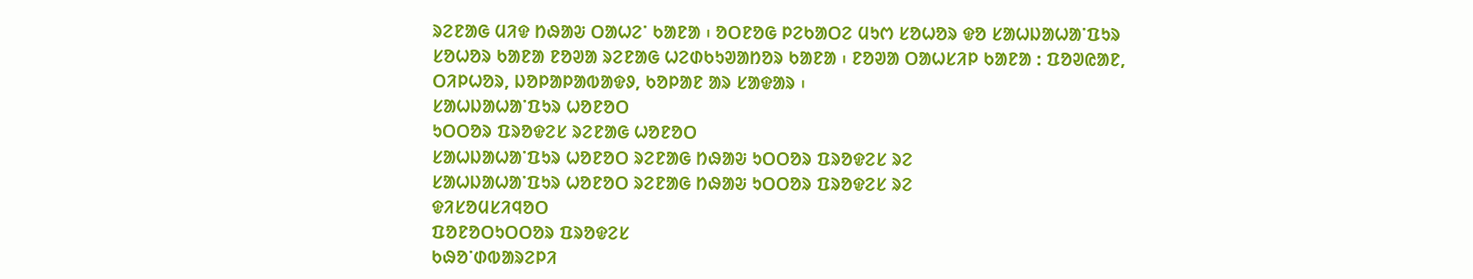ᱨᱮᱱᱟᱜ ᱢᱤᱫ ᱴᱷᱟᱶ ᱛᱟᱦᱮᱸ ᱠᱟᱱᱟ ᱾ ᱚᱛᱱᱚᱜ ᱞᱮᱠᱟᱛᱮ ᱢᱩᱬ ᱥᱚᱦᱚᱨ ᱫᱚ ᱥᱟᱦᱡᱟᱦᱟᱸᱯᱩᱨ ᱥᱚᱦᱚᱨ ᱠᱟᱱᱟ ᱱᱚᱣᱟ ᱨᱮᱱᱟᱜ ᱦᱮᱰᱠᱩᱣᱟᱴᱚᱨ ᱠᱟᱱᱟ ᱾ ᱱᱚᱣᱟ ᱛᱟᱦᱥᱤᱞ ᱠᱟᱱᱟ : ᱯᱚᱣᱭᱟᱱ, ᱛᱤᱞᱦᱚᱨ, ᱡᱚᱞᱟᱞᱟᱵᱟᱫᱽ, ᱠᱚᱞᱟᱱ ᱟᱨ ᱥᱟᱫᱟᱨ ᱾
ᱥᱟᱦᱡᱟᱦᱟᱸᱯᱩᱨ ᱦᱚᱱᱚᱛ
ᱩᱛᱛᱚᱨ ᱯᱨᱚᱫᱮᱥ ᱨᱮᱱᱟᱜ ᱦᱚᱱᱚᱛ
ᱥᱟᱦᱡᱟᱦᱟᱸᱯᱩᱨ ᱦᱚᱱᱚᱛ ᱨᱮᱱᱟᱜ ᱴᱷᱟᱶ ᱩᱛᱛᱚᱨ ᱯᱨᱚᱫᱮᱥ ᱨᱮ
ᱥᱟᱦᱡᱟᱦᱟᱸᱯᱩᱨ ᱦᱚᱱᱚᱛ ᱨᱮᱱᱟᱜ ᱴᱷᱟᱶ ᱩᱛᱛᱚᱨ ᱯᱨᱚᱫᱮᱥ ᱨᱮ
ᱫᱤᱥᱚᱢᱥᱤᱧᱚᱛ
ᱯᱚᱱᱚᱛᱩᱛᱛᱚᱨ ᱯᱨᱚᱫᱮᱥ
ᱠᱷᱚᱸᱰᱵᱟᱨᱮᱞᱤ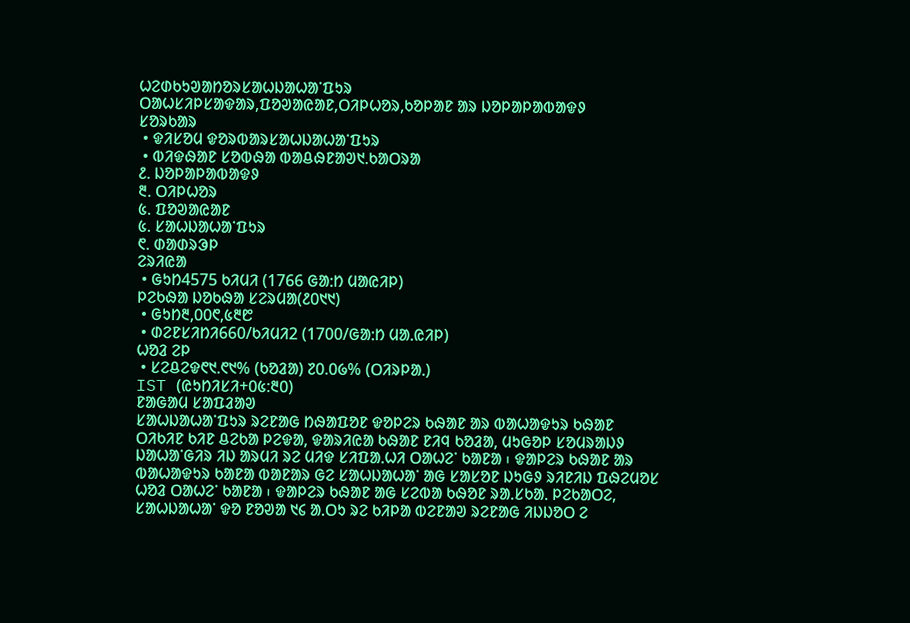ᱦᱮᱰᱠᱩᱣᱟᱴᱚᱨᱥᱟᱦᱡᱟᱦᱟᱸᱯᱩᱨ
ᱛᱟᱦᱥᱤᱞᱥᱟᱫᱟᱨ,ᱯᱚᱣᱟᱭᱟᱱ,ᱛᱤᱞᱦᱚᱨ,ᱠᱚᱞᱟᱱ ᱟᱨ ᱡᱚᱞᱟᱞᱟᱵᱟᱫᱽ
ᱥᱚᱨᱠᱟᱨ
 • ᱫᱤᱥᱚᱢ ᱫᱚᱨᱵᱟᱨᱥᱟᱦᱡᱟᱦᱟᱸᱯᱩᱨ
 • ᱵᱤᱫᱷᱟᱱ ᱥᱚᱵᱷᱟ ᱵᱟᱪᱷᱱᱟᱣ᱑.ᱠᱟᱛᱨᱟ
᱒. ᱡᱚᱞᱟᱞᱟᱵᱟᱫᱽ
᱓. ᱛᱤᱞᱦᱚᱨ
᱕. ᱯᱚᱣᱟᱭᱟᱱ
᱕. ᱥᱟᱦᱡᱟᱦᱟᱸᱯᱩᱨ
᱖. ᱰᱟᱰᱨᱳᱞ
ᱮᱨᱤᱭᱟ
 • ᱜᱩᱴ4575 ᱠᱤᱢᱤ (1766 ᱜᱟᱺᱴ ᱢᱟᱭᱤᱞ)
ᱞᱮᱠᱷᱟ ᱡᱚᱠᱷᱟ ᱥᱮᱨᱢᱟ(᱒᱐᱑᱑)
 • ᱜᱩᱴ᱓,᱐᱐᱖,᱕᱓᱘
 • ᱰᱮᱱᱥᱤᱴᱤ660/ᱠᱤᱢᱤ2 (1700/ᱜᱟᱺᱴ ᱢᱟᱹᱭᱤᱞ)
ᱦᱚᱲ ᱮᱞ
 • ᱥᱮᱪᱮᱫ᱖᱑.᱖᱑% (ᱠᱚᱲᱟ) ᱗᱐.᱐᱙% (ᱛᱤᱨᱞᱟᱹ)
IST (ᱭᱩᱴᱤᱥᱤ+᱐᱕:᱓᱐)
ᱱᱟᱜᱟᱢ ᱥᱟᱯᱲᱟᱣ
ᱥᱟᱦᱡᱟᱦᱟᱸᱯᱩᱨ ᱨᱮᱱᱟᱜ ᱴᱷᱟᱯᱚᱱ ᱫᱚᱞᱮᱨ ᱠᱷᱟᱱ ᱟᱨ ᱵᱟᱦᱟᱫᱩᱨ ᱠᱷᱟᱱ ᱛᱤᱠᱤᱱ ᱠᱤᱱ ᱪᱮᱠᱟ ᱞᱮᱫᱟ, ᱫᱟᱨᱤᱭᱟ ᱠᱷᱟᱱ ᱱᱤᱧ ᱠᱚᱲᱟ, ᱢᱩᱜᱚᱞ ᱥᱚᱢᱨᱟᱡᱽ ᱡᱟᱦᱟᱸᱜᱤᱨ ᱤᱡ ᱟᱨᱢᱤ ᱨᱮ ᱢᱤᱫ ᱥᱤᱯᱟᱹᱦᱤ ᱛᱟᱦᱮᱸ ᱠᱟᱱᱟ ᱾ ᱫᱟᱞᱮᱨ ᱠᱷᱟᱱ ᱟᱨ ᱵᱟᱦᱟᱫᱩᱨ ᱠᱟᱱᱟ ᱵᱟᱱᱟᱨ ᱜᱮ ᱥᱟᱦᱡᱟᱦᱟᱸ ᱟᱜ ᱥᱟᱥᱚᱱ ᱡᱩᱜᱽ ᱨᱤᱱᱤᱡ ᱯᱷᱮᱢᱚᱥ ᱦᱚᱲ ᱛᱟᱦᱮᱸ ᱠᱟᱱᱟ ᱾ ᱫᱟᱞᱮᱨ ᱠᱷᱟᱱ ᱟᱜ ᱥᱮᱵᱟ ᱠᱷᱚᱱ ᱨᱟᱹᱥᱠᱟᱹ ᱞᱮᱠᱟᱛᱮ, ᱥᱟᱦᱡᱟᱦᱟᱸ ᱫᱚ ᱱᱚᱣᱟ ᱑᱔ ᱟᱹᱛᱩ ᱨᱮ ᱠᱤᱞᱟ ᱵᱮᱱᱟᱣ ᱨᱮᱱᱟᱜ ᱤᱡᱡᱚᱛ ᱮ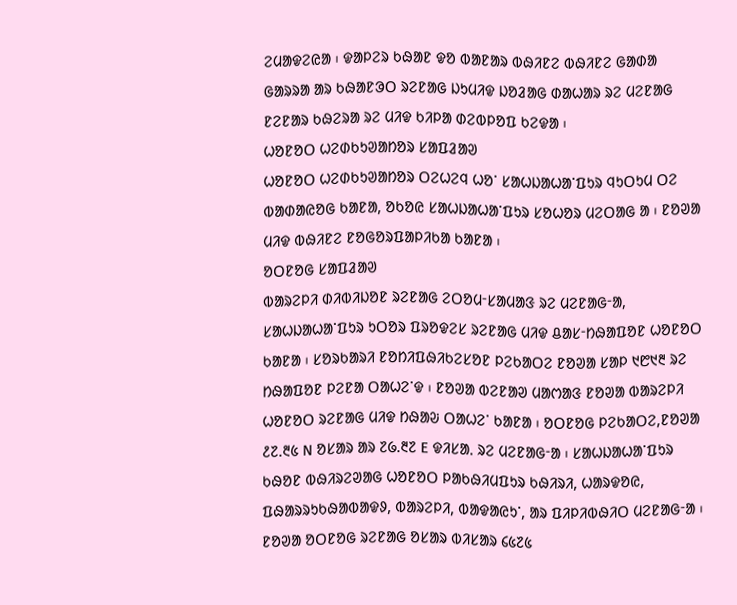ᱮᱢᱟᱫᱮᱭᱟ ᱾ ᱫᱟᱞᱮᱨ ᱠᱷᱟᱱ ᱫᱚ ᱵᱟᱱᱟᱨ ᱵᱷᱤᱱᱮ ᱵᱷᱤᱱᱮ ᱜᱟᱰᱟ ᱜᱟᱨᱨᱟ ᱟᱨ ᱠᱷᱟᱱᱳᱛ ᱨᱮᱱᱟᱜ ᱡᱩᱢᱤᱫ ᱡᱚᱲᱟᱜ ᱰᱟᱦᱟᱨ ᱨᱮ ᱢᱮᱱᱟᱜ ᱱᱮᱱᱟᱨ ᱠᱷᱮᱨᱟ ᱨᱮ ᱢᱤᱫ ᱠᱤᱞᱟ ᱰᱮᱵᱞᱚᱯ ᱠᱮᱫᱟ ᱾
ᱦᱚᱱᱚᱛ ᱦᱮᱰᱠᱩᱣᱟᱴᱚᱨ ᱥᱟᱯᱲᱟᱣ
ᱦᱚᱱᱚᱛ ᱦᱮᱰᱠᱩᱣᱟᱴᱚᱨ ᱛᱮᱦᱮᱧ ᱦᱚᱸ ᱥᱟᱦᱡᱟᱦᱟᱸᱯᱩᱨ ᱧᱩᱛᱩᱢ ᱛᱮ ᱵᱟᱰᱟᱭᱚᱜ ᱠᱟᱱᱟ, ᱚᱠᱚᱭ ᱥᱟᱦᱡᱟᱦᱟᱸᱯᱩᱨ ᱥᱚᱦᱚᱨ ᱢᱮᱛᱟᱜ ᱟ ᱾ ᱱᱚᱣᱟ ᱢᱤᱫ ᱵᱷᱤᱱᱮ ᱱᱚᱜᱚᱨᱯᱟᱞᱤᱠᱟ ᱠᱟᱱᱟ ᱾
ᱚᱛᱱᱚᱜ ᱥᱟᱯᱲᱟᱣ
ᱵᱟᱨᱮᱞᱤ ᱰᱤᱵᱤᱡᱚᱱ ᱨᱮᱱᱟᱜ ᱮᱛᱚᱢᱼᱥᱟᱢᱟᱝ ᱨᱮ ᱢᱮᱱᱟᱜᱼᱟ, ᱥᱟᱦᱡᱟᱦᱟᱸᱯᱩᱨ ᱩᱛᱚᱨ ᱯᱨᱚᱫᱮᱥ ᱨᱮᱱᱟᱜ ᱢᱤᱫ ᱪᱟᱥᱼᱴᱷᱟᱯᱚᱱ ᱦᱚᱱᱚᱛ ᱠᱟᱱᱟ ᱾ ᱥᱚᱨᱠᱟᱨᱤ ᱱᱚᱴᱤᱯᱷᱤᱠᱮᱥᱚᱱ ᱞᱮᱠᱟᱛᱮ ᱱᱚᱣᱟ ᱥᱟᱞ ᱑᱘᱑᱓ ᱨᱮ ᱴᱷᱟᱯᱚᱱ ᱞᱮᱱᱟ ᱛᱟᱦᱮᱸᱫ ᱾ ᱱᱚᱣᱟ ᱵᱮᱱᱟᱣ ᱢᱟᱬᱟᱝ ᱱᱚᱣᱟ ᱵᱟᱨᱮᱞᱤ ᱦᱚᱱᱚᱛ ᱨᱮᱱᱟᱜ ᱢᱤᱫ ᱴᱷᱟᱶ ᱛᱟᱦᱮᱸ ᱠᱟᱱᱟ ᱾ ᱚᱛᱱᱚᱜ ᱞᱮᱠᱟᱛᱮ,ᱱᱚᱣᱟ ᱒᱗.᱓᱕ N ᱚᱥᱟᱨ ᱟᱨ ᱗᱙.᱓᱗ E ᱫᱤᱥᱟᱹ ᱨᱮ ᱢᱮᱱᱟᱜᱼᱟ ᱾ ᱥᱟᱦᱡᱟᱦᱟᱸᱯᱩᱨ ᱠᱷᱚᱱ ᱵᱷᱤᱨᱮᱣᱟᱜ ᱦᱚᱱᱚᱛ ᱞᱟᱠᱷᱤᱢᱯᱩᱨ ᱠᱷᱤᱨᱤ, ᱦᱟᱨᱫᱚᱭ, ᱯᱷᱟᱨᱨᱩᱠᱷᱟᱵᱟᱫᱽ, ᱵᱟᱨᱮᱞᱤ, ᱵᱟᱫᱟᱭᱩᱸ, ᱟᱨ ᱯᱤᱞᱤᱵᱷᱤᱛ ᱢᱮᱱᱟᱜᱼᱟ ᱾ ᱱᱚᱣᱟ ᱚᱛᱱᱚᱜ ᱨᱮᱱᱟᱜ ᱚᱥᱟᱨ ᱵᱤᱥᱟᱨ ᱔᱕᱗᱕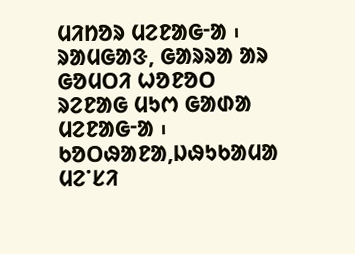ᱢᱤᱴᱚᱨ ᱢᱮᱱᱟᱜᱼᱟ ᱾
ᱨᱟᱢᱜᱟᱝ, ᱜᱟᱨᱨᱟ ᱟᱨ ᱜᱚᱢᱛᱤ ᱦᱚᱱᱚᱛ ᱨᱮᱱᱟᱜ ᱢᱩᱬ ᱜᱟᱰᱟ ᱢᱮᱱᱟᱜᱼᱟ ᱾ ᱠᱚᱛᱷᱟᱱᱟ,ᱡᱷᱩᱠᱟᱢᱟ ᱢᱮᱸᱥᱤ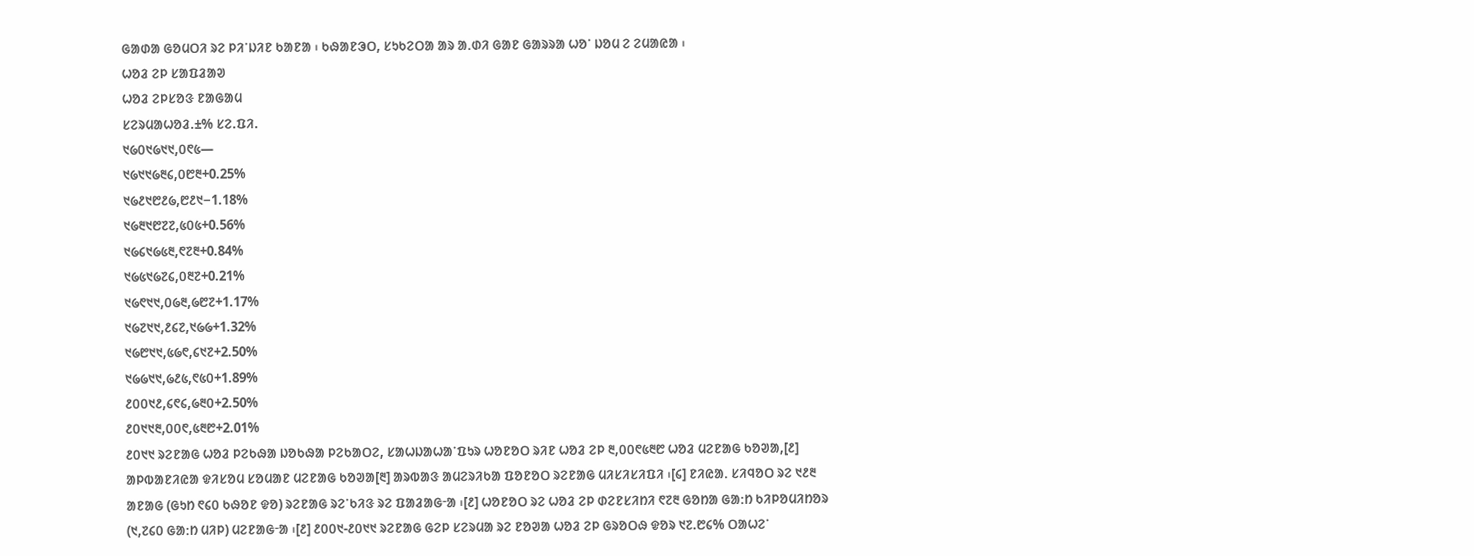ᱜᱟᱰᱟ ᱜᱚᱢᱛᱤ ᱨᱮ ᱞᱤᱸᱡᱤᱱ ᱠᱟᱱᱟ ᱾ ᱠᱷᱟᱱᱳᱛ, ᱥᱩᱠᱮᱛᱟ ᱟᱨ ᱟᱹᱰᱤ ᱜᱟᱱ ᱜᱟᱨᱨᱟ ᱦᱚᱸ ᱡᱚᱢ ᱮ ᱮᱢᱟᱭᱟ ᱾
ᱦᱚᱲ ᱮᱞ ᱥᱟᱯᱲᱟᱣ
ᱦᱚᱲ ᱮᱞᱥᱚᱝ ᱱᱟᱜᱟᱢ
ᱥᱮᱨᱢᱟᱦᱚᱲ.±% ᱥᱮ.ᱯᱤ.
᱑᱙᱐᱑᱙᱑᱑,᱐᱖᱕—
᱑᱙᱑᱑᱙᱓᱔,᱐᱘᱓+0.25%
᱑᱙᱒᱑᱘᱒᱙,᱘᱒᱑−1.18%
᱑᱙᱓᱑᱘᱗᱗,᱕᱐᱕+0.56%
᱑᱙᱔᱑᱙᱕᱓,᱖᱗᱓+0.84%
᱑᱙᱕᱑᱙᱗᱔,᱐᱓᱗+0.21%
᱑᱙᱖᱑᱑,᱐᱙᱓,᱙᱘᱗+1.17%
᱑᱙᱗᱑᱑,᱒᱔᱗,᱑᱙᱙+1.32%
᱑᱙᱘᱑᱑,᱕᱙᱖,᱔᱑᱗+2.50%
᱑᱙᱙᱑᱑,᱙᱒᱕,᱖᱕᱐+1.89%
᱒᱐᱐᱑᱒,᱔᱖᱔,᱙᱓᱐+2.50%
᱒᱐᱑᱑᱓,᱐᱐᱖,᱕᱓᱘+2.01%
᱒᱐᱑᱑ ᱨᱮᱱᱟᱜ ᱦᱚᱲ ᱞᱮᱠᱷᱟ ᱡᱚᱠᱷᱟ ᱞᱮᱠᱟᱛᱮ, ᱥᱟᱦᱡᱟᱦᱟᱸᱯᱩᱨ ᱦᱚᱱᱚᱛ ᱨᱤᱱ ᱦᱚᱲ ᱮᱞ ᱓,᱐᱐᱖᱕᱓᱘ ᱦᱚᱲ ᱢᱮᱱᱟᱜ ᱠᱚᱣᱟ,[᱒] ᱟᱞᱵᱟᱱᱤᱭᱟ ᱫᱤᱥᱚᱢ ᱥᱚᱢᱟᱱ ᱢᱮᱱᱟᱜ ᱠᱚᱣᱟ[᱓] ᱟᱨᱵᱟᱝ ᱟᱢᱮᱨᱤᱠᱟ ᱯᱚᱱᱚᱛ ᱨᱮᱱᱟᱜ ᱢᱤᱥᱤᱥᱤᱯᱤ ᱾[᱔] ᱱᱤᱭᱟᱹ ᱥᱤᱧᱚᱛ ᱨᱮ ᱑᱒᱓ ᱟᱱᱟᱜ (ᱜᱩᱴ ᱖᱔᱐ ᱠᱷᱚᱱ ᱫᱚ) ᱨᱮᱱᱟᱜ ᱨᱮᱸᱠᱤᱝ ᱨᱮ ᱯᱟᱲᱟᱜᱼᱟ ᱾[᱒] ᱦᱚᱱᱚᱛ ᱨᱮ ᱦᱚᱲ ᱮᱞ ᱰᱮᱱᱥᱤᱴᱤ ᱖᱗᱓ ᱜᱚᱴᱟ ᱜᱟᱺᱴ ᱠᱤᱞᱚᱢᱤᱴᱚᱨ (᱑,᱗᱔᱐ ᱜᱟᱺᱴ ᱢᱤᱞ) ᱢᱮᱱᱟᱜᱼᱟ ᱾[᱒] ᱒᱐᱐᱑-᱒᱐᱑᱑ ᱨᱮᱱᱟᱜ ᱜᱮᱞ ᱥᱮᱨᱢᱟ ᱨᱮ ᱱᱚᱣᱟ ᱦᱚᱲ ᱮᱞ ᱜᱨᱚᱛᱷ ᱫᱚᱨ ᱑᱗.᱘᱔% ᱛᱟᱦᱮᱸ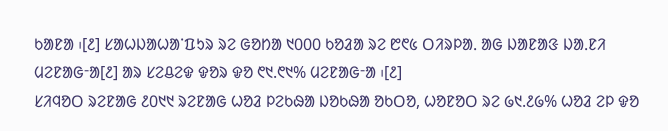ᱠᱟᱱᱟ ᱾[᱒] ᱥᱟᱦᱡᱟᱦᱟᱸᱯᱩᱨ ᱨᱮ ᱜᱚᱴᱟ ᱑᱐᱐᱐ ᱠᱚᱲᱟ ᱨᱮ ᱘᱖᱕ ᱛᱤᱨᱞᱟᱹ ᱟᱜ ᱡᱟᱱᱟᱝ ᱡᱟᱹᱱᱤ ᱢᱮᱱᱟᱜᱼᱟ[᱒] ᱟᱨ ᱥᱮᱪᱮᱫ ᱫᱚᱨ ᱫᱚ ᱖᱑.᱖᱑% ᱢᱮᱱᱟᱜᱼᱟ ᱾[᱒]
ᱥᱤᱧᱚᱛ ᱨᱮᱱᱟᱜ ᱒᱐᱑᱑ ᱨᱮᱱᱟᱜ ᱦᱚᱲ ᱞᱮᱠᱷᱟ ᱡᱚᱠᱷᱟ ᱚᱠᱛᱚ, ᱦᱚᱱᱚᱛ ᱨᱮ ᱙᱑.᱒᱙% ᱦᱚᱲ ᱮᱞ ᱫᱚ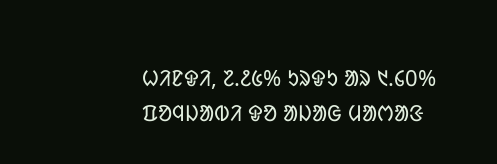ᱦᱤᱱᱫᱤ, ᱗.᱒᱕% ᱩᱨᱫᱩ ᱟᱨ ᱑.᱔᱐% ᱯᱚᱧᱡᱟᱵᱤ ᱫᱚ ᱟᱡᱟᱜ ᱢᱟᱬᱟᱝ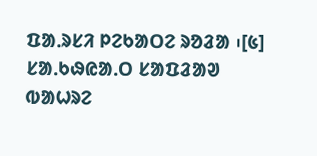ᱯᱟᱹᱨᱥᱤ ᱞᱮᱠᱟᱛᱮ ᱨᱚᱲᱟ ᱾[᱕]
ᱥᱟᱹᱠᱷᱭᱟᱹᱛ ᱥᱟᱯᱲᱟᱣ
ᱵᱟᱦᱨᱮ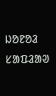ᱡᱚᱱᱚᱲ ᱥᱟᱯᱲᱟᱣ